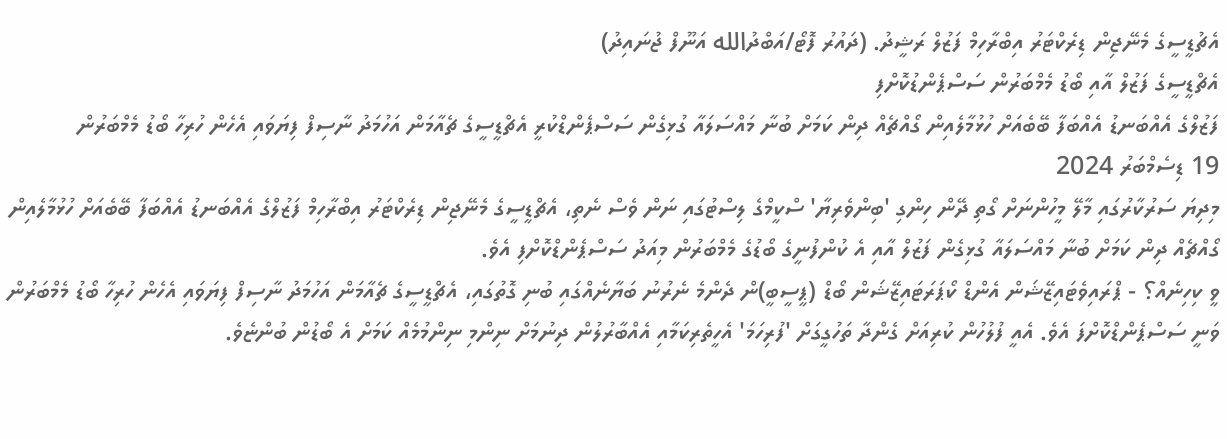އެޗުޑީސީގެ މެނޭޖިން ޑިރެކްޓަރު އިބްރާހިމް ފަޒުލް ރަޝީދު. (ދައުރު ފޮޓޯ/އަބްދުالله އަނޫފް ޖުނައިދު)
އެޗްޑީސީގެ ފަޒުލް އާއި ބޯޑު މެމްބަރުން ސަސްޕެންޑުކޮށްފި
ފަޒުލްގެ އެއްބަނޑު އެއްބަފާ ބޭބެއަށް ހުޅުމާލެއިން ގޯއްޗެއް ދިން ކަމަށް ބުނާ މައްސަލައާ ގުޅިގެން ސަސްޕެންޑްކުރީ އެޗްޑީސީގެ ޗެއާމަން އަހުމަދު ނާސިފް ފިޔަވައި އެހެން ހުރިހާ ބޯޑު މެމްބަރުން
19 ޑިސެމްބަރު 2024
މިދިޔަ ސަރުކާރުގައި މާލޭ މީހުންނަށް ގޯތި ދޭން ހިންގި 'ބިންވެރިޔާ' ސްކީމްގެ ލިސްޓުގައި ނަން ވެސް ނެތި، އެޗްޑީސީގެ މެނޭޖިން ޑިރެކްޓަރު އިބްރާހިމް ފަޒުލްގެ އެއްބަނޑު އެއްބަފާ ބޭބެއަށް ހުޅުމާލެއިން ގޯއްޗެއް ދިން ކަމަށް ބުނާ މައްސަލައާ ގުޅިގެން ފަޒުލް އާއި އެ ކުންފުނީގެ ބޯޑުގެ މެމްބަރުން މިއަދު ސަސްޕެންޑްކޮށްފި އެވެ.
ވީ ކިހިނެއް؟ - ޕްރައިވެޓައިޒޭޝަން އެންޑް ކޯޕަރަޓައިޒޭޝަން ބޯޑް (ޕީސީބީ)ން ދެންމެ ނެރުނު ބަޔާނެއްގައި ބުނި ގޮތުގައި، އެޗްޑީސީގެ ޗެއާމަން އަހުމަދު ނާސިފް ފިޔަވައި އެހެން ހުރިހާ ބޯޑު މެމްބަރުން ވަނީ ސަސްޕެންޑްކޮށްފަ އެވެ. އެއީ ފުލުހުން ކުރިއަށް ގެންދާ ތަހުގީގަށް 'ފުރިހަމަ' އެހީތެރިކަމާއި އެއްބާރުލުން ދިނުމަށް ނިންމި ނިންމުމެއް ކަމަށް އެ ބޯޑުން ބުންޏެވެ.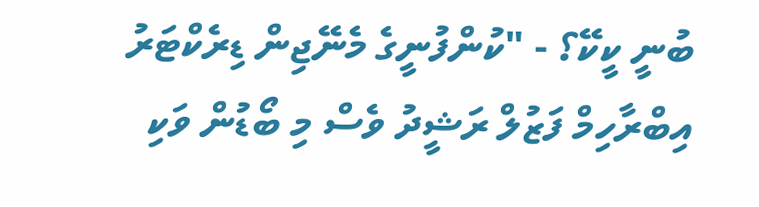ބުނީ ކީކޭ؟ - "ކުންފުނީގެ މެނޭޖިން ޑިރެކްޓަރު އިބްރާހިމް ފަޒުލް ރަޝީދު ވެސް މި ބޯޑުން ވަކި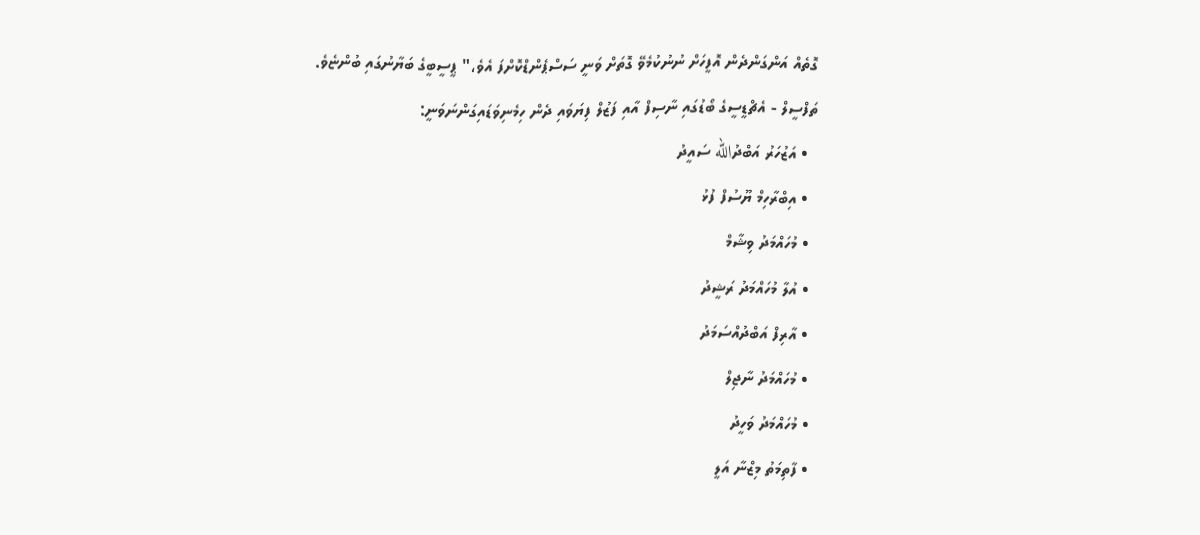ގޮތެއް އަންގަންދެން އޮފީހަށް ނުނުކުމެވޭ ގޮތަށް ވަނީ ސަސްޕެންޑްކޮށްފަ އެވެ،" ޕީސީބީގެ ބަޔާނުގައި ބުންޏެވެ.
ތަފްސީލް - އެޗްޑީސީގެ ބޯޑުގައި ނާސިފް އާއި ފަޒުލް ފިޔަވައި ދެން ހިމެނިވަޑައިގަންނަވަނީ:
  • އަޒުހަރު އަބްދުالله ސައީދު
  • އިބްރާހިމް ޔޫސުފް ފުޅު
  • މުހައްމަދު ވިޝާމް
  • އުލާ މުހައްމަދު ރަޝީދު
  • އާރިފް އަބްދުއްސަމަދު
  • މުހައްމަދު ނާޖިލް
  • މުހައްމަދު ވަހީދު
  • ފާތިމަތު މިޒްނާ އަލީ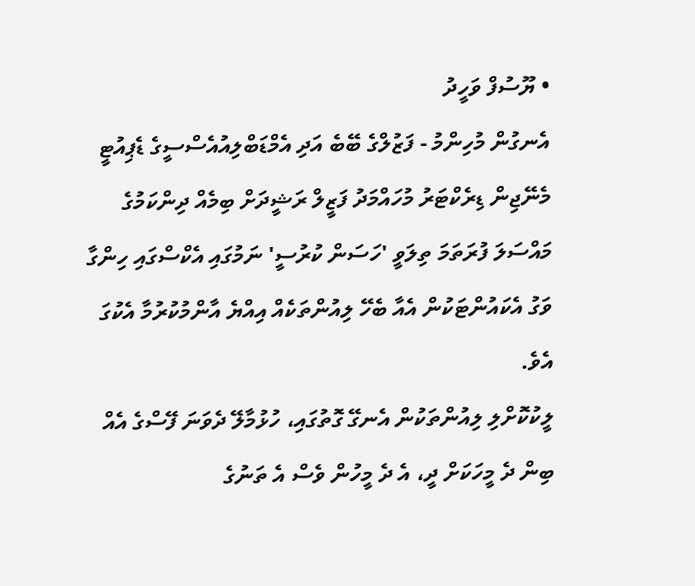• ޔޫސުފް ވަހީދު
އެނގުން މުހިންމު - ފަޒުލްގެ ބޭބެ އަދި އެމްޑަބްލިއުއެސްސީގެ ޑެޕިއުޓީ މެނޭޖިން ޑިރެކްޓަރު މުހައްމަދު ފަޒީލް ރަޝީދަށް ބިމެއް ދިންކަމުގެ މައްސަލަ ފުރަތަމަ ތިލަވީ 'ހަސަން ކުރުސީ' ނަމުގައި އެކްސްގައި ހިންގާ ވަގު އެކައުންޓަކުން އެއާ ބެހޭ ލިއުންތަކެއް އިއްޔެ އާންމުކުރުމާ އެކުގަ އެވެ.
ލީކުކޮށްލި ލިއުންތަކުން އެނގޭ ގޮތުގައި، ހުޅުމާލޭ ދެވަނަ ފޭސްގެ އެއް ބިން ދެ މީހަކަށް ދީ، އެ ދެ މީހުން ވެސް އެ ތަނުގެ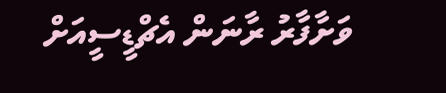ވަށާފާރު ރާނަން އެޗްޑީސީއަށް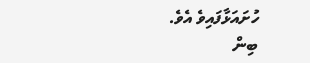ހުށައަޅާފައިވެ އެވެ.
ބިން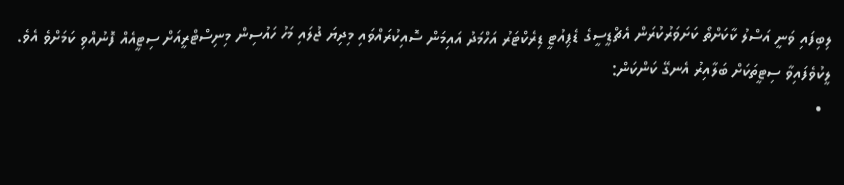ލިބިފައި ވަނީ އަސްލު ކާކަށްތޯ ކަށަވަރުކުރަން އެޗްޑީސީގެ ޑެޕިއުޓީ ޑިރެކްޓަރު އަހްމަދު އައިމަން ސޮއިކުރައްވައި މިދިޔަ ޖުލައި މަހު ހައުސިން މިނިސްޓްރީއަށް ސިޓީއެއް ފޮނުއްވި ކަމަށްވެ އެވެ.
ލީކުވެފައިވާ ސިޓީތަކަށް ބަލާއިރު އެނގޭ ކަންކަން:
  •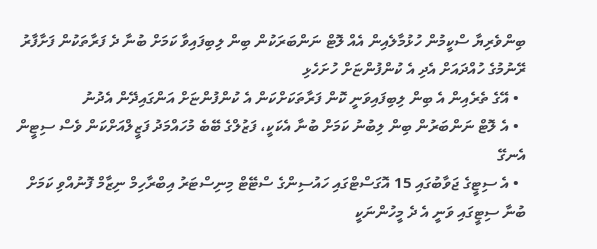ބިންވެރިޔާ ސްކީމުން ހުޅުމާލެއިން އެއް ލޮޓް ނަންބަރަކުން ބިން ލިބިފައިވާ ކަމަށް ބުނާ ދެ ފަރާތަކުން ފަށާފާރު ރޭނުމުގެ ހުއްދައަށް އެދި އެ ކުންފުންޏަށް ހުށަހެޅި
  • އޭގެ ތެރެއިން އެ ބިން ލިބިފައިވަނީ ކޮން ފަރާތަކަށްކަން އެ ކުންފުންޏަށް އަންގައިދޭން އެދުނު
  • އެ ލޮޓް ނަންބަރުން ބިން ލިބުނު ކަމަށް ބުނާ އެކަކީ، ފަޒުލްގެ ބޭބެ މުހައްމަދު ފަޒީލްއަށްކަން ވެސް ސިޓީން އެނގޭ
  • އެ ސިޓީގެ ޖަވާބުގައި 15 އޮގަސްޓްގައި ހައުސިންގެ ސްޓޭޓް މިނިސްޓަރު އިބްރާހިމް ނިޒާމް ފޮނުއްވި ކަމަށް ބުނާ ސިޓީގައި ވަނީ އެ ދެ މީހުންނަކީ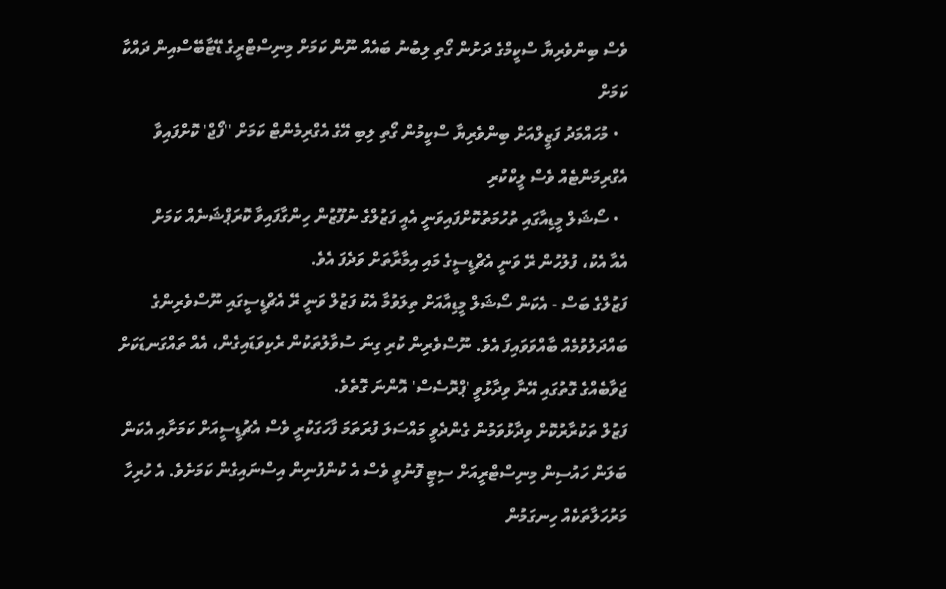ވެސް ބިންވެރިޔާ ސްކީމްގެ ދަށުން ގޯތި ލިބުނު ބައެއް ނޫން ކަމަށް މިނިސްޓްރީގެ ޑޭޓާބޭސްއިން ދައްކާ ކަމަށް
  • މުހައްމަދު ފަޒީލްއަށް ބިންވެރިޔާ ސްކީމުން ގޯތި ލިބި އޭގެ އެގްރިމެންޓް ކަމަށް ''ފޯޖް' ކޮށްފައިވާ އެގްރިމަންޓެއް ވެސް ލީކްކުރި
  • ސޯޝަލް މީޑިއާގައި ތުހުމަތުކޮށްފައިވަނީ އެއީ ފަޒުލްގެ ނުފޫޒުން ހިންގާފައިވާ ކޮރަޕްޝަނެއް ކަމަށް
އެއާ އެކު، ފުލުހުން ރޭ ވަނީ އެޗްޑީސީގެ މައި އިމާރާތަށް ވަދެފަ އެވެ.
ފަޒުލްގެ ބަސް - އެކަން ސޯޝަލް މީޑިއާއަށް ތިލަވުމާ އެކު ފަޒުލް ވަނީ ރޭ އެޗްޑީސީގައި ނޫސްވެރިންގެ ބައްދަލުވުމެއް ބާއްވަވައިފަ އެވެ. ނޫސްވެރިން ކުރި ގިނަ ސުވާލުތަކުން ރެކިވަޑައިގެން، އެއް ތައްގަނޑަކަށް ޖަވާބެއްގެ ގޮތުގައި އޭނާ ވިދާޅުވީ 'ޕްރޮސެސް' އޮންނަ ގޮތެވެ.
ފަޒުލް ތަކުރާރުކޮށް ވިދާޅުވަމުން ގެންދެވީ މައްސަލަ ފުރަތަމަ ފާހަގަކުރީ ވެސް އެޗުޑީސީއަށް ކަމަށާއި އެކަން ބަލަން ހައުސިން މިނިސްޓްރީއަށް ސިޓީ ފޮނުވީ ވެސް އެ ކުންފުނިން އިސްނައިގެން ކަމަށެވެ. އެ ހުރިހާ މަރުހަލާތަކެއް ހިނގަމުން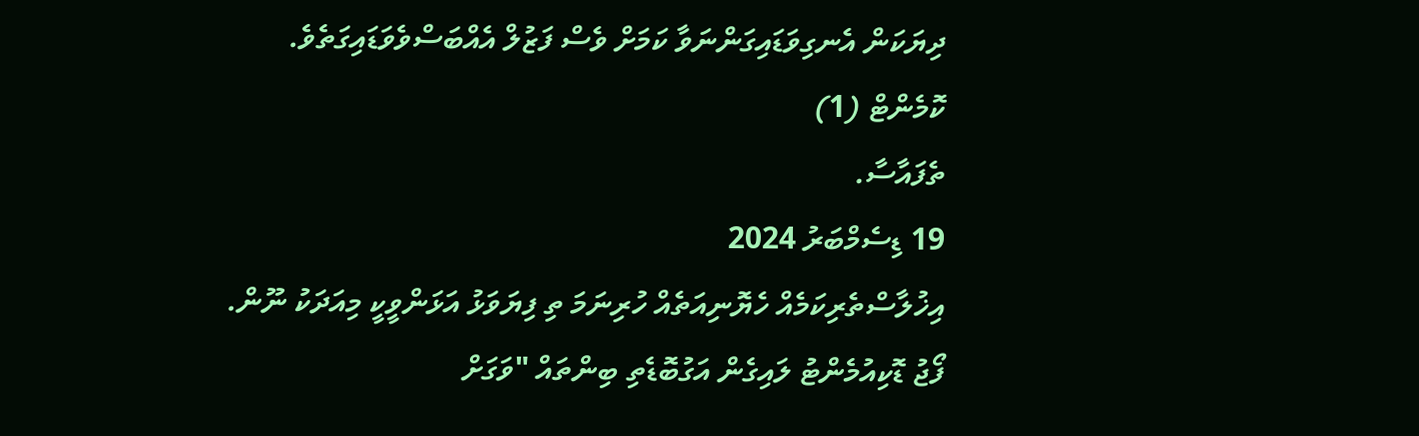ދިޔަކަން އެނގިވަޑައިގަންނަވާ ކަމަށް ވެސް ފަޒުލް އެއްބަސްވެވަޑައިގަތެވެ.
ކޮމެންޓް (1)
ތެފައާސާ.
19 ޑިސެމްބަރު 2024
އިޚުލާސްތެރިކަމެއް ހެޔޮނިއަތެއް ހުރިނަމަ ތި ފިޔަވަޅު އަޅަންވީކީ މިއަދަކު ނޫން. ފޯޖު ޑޮކިއުމެންޓު ލައިގެން އަގުބޮޑެތި ބިންތައް "ވަގަށް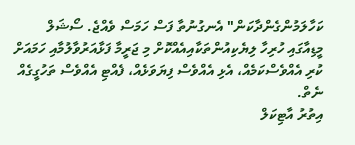ކަހާލަމުންގެންދާކަން" އެނގުނުތާ ފަސް ހަމަސް ވެއްޖެ. ސޯޝަލް މީޑިއާގައި ހުރިހާ ލިޔެކިއުންތަކާއިއެއްކޮށް މި ޖަރީމާ ފަޅާއަރުވާލުމާއި ހަމައަށް ކުރި އެއްވެސްކަމެއް، އެޅި އެއްވެސް ފިޔަވަޅެއް، ފެއްޓި އެއްވެސް ތަހުގީގެއް ނެތް.
އިތުރު އާޓިކަލް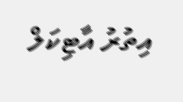އިތުރު އާޓިކަލް